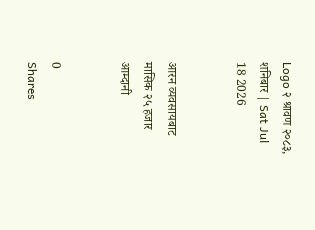Logo २ श्रावण २०८३, शनिबार | Sat Jul 18 2026


आरन व्यवसायबाट मासिक २५ हजार आम्दानी


0
Shares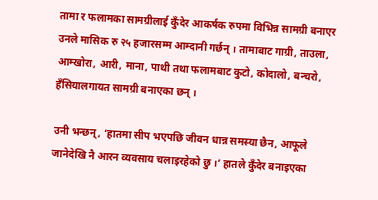तामा र फलामका सामग्रीलाई कुँदेर आकर्षक रुपमा विभिन्न सामग्री बनाएर उनले मासिक रु २५ हजारसम्म आम्दानी गर्छन् । तामाबाट गाग्री, ताउला, आम्खोरा, आरी, माना, पाथी तथा फलामबाट कुटो, कोदालो, बन्चरो, हँसियालगायत सामग्री बनाएका छन् ।

उनी भन्छन्, ‘हातमा सीप भएपछि जीवन धान्न समस्या छैन, आफूले जानेदेखि नै आरन व्यवसाय चलाइरहेको छु ।’ हातले कुँदेर बनाइएका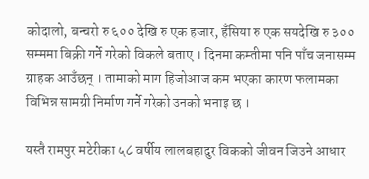कोदालो, बन्चरो रु ६०० देखि रु एक हजार, हँसिया रु एक सयदेखि रु ३०० सम्ममा बिक्री गर्ने गरेको विकले बताए । दिनमा कम्तीमा पनि पाँच जनासम्म ग्राहक आउँछन् । तामाको माग हिजोआज कम भएका कारण फलामका विभिन्न सामग्री निर्माण गर्ने गरेको उनको भनाइ छ ।

यस्तै रामपुर मटेरीका ५८ वर्षीय लालबहादुर विकको जीवन जिउने आधार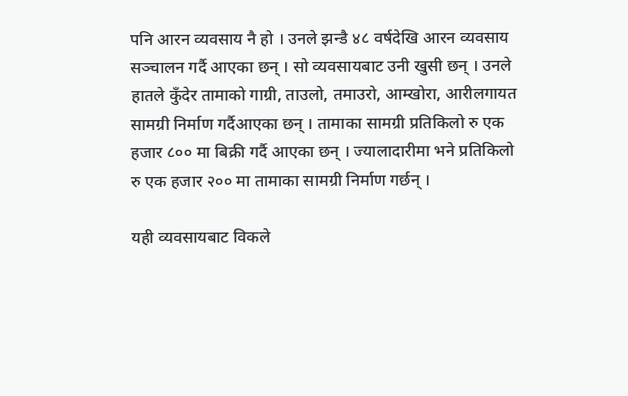पनि आरन व्यवसाय नै हो । उनले झन्डै ४८ वर्षदेखि आरन व्यवसाय सञ्चालन गर्दै आएका छन् । सो व्यवसायबाट उनी खुसी छन् । उनले हातले कुँदेर तामाको गाग्री, ताउलो, तमाउरो, आम्खोरा, आरीलगायत सामग्री निर्माण गर्दैआएका छन् । तामाका सामग्री प्रतिकिलो रु एक हजार ८०० मा बिक्री गर्दै आएका छन् । ज्यालादारीमा भने प्रतिकिलो रु एक हजार २०० मा तामाका सामग्री निर्माण गर्छन् ।

यही व्यवसायबाट विकले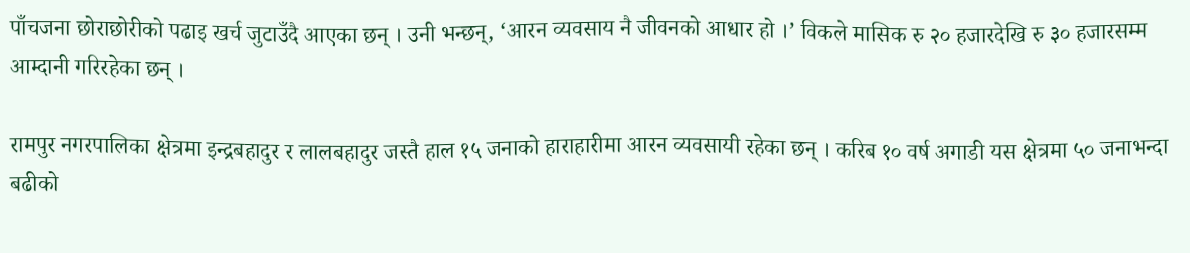पाँचजना छोराछोरीको पढाइ खर्च जुटाउँदै आएका छन् । उनी भन्छन्, ‘आरन व्यवसाय नै जीवनको आधार हो ।’ विकले मासिक रु २० हजारदेखि रु ३० हजारसम्म आम्दानी गरिरहेका छन् ।

रामपुर नगरपालिका क्षेत्रमा इन्द्रबहादुर र लालबहादुर जस्तै हाल १५ जनाको हाराहारीमा आरन व्यवसायी रहेका छन् । करिब १० वर्ष अगाडी यस क्षेत्रमा ५० जनाभन्दा बढीको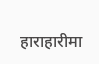हाराहारीमा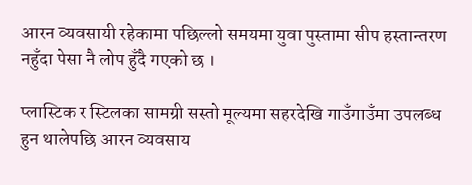आरन व्यवसायी रहेकामा पछिल्लो समयमा युवा पुस्तामा सीप हस्तान्तरण नहुँदा पेसा नै लोप हुँदै गएको छ ।

प्लास्टिक र स्टिलका सामग्री सस्तो मूल्यमा सहरदेखि गाउँगाउँमा उपलब्ध हुन थालेपछि आरन व्यवसाय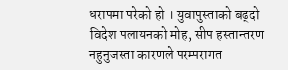धरापमा परेको हो । युवापुस्ताको बढ्दो विदेश पलायनको मोह, सीप हस्तान्तरण नहुनुजस्ता कारणले परम्परागत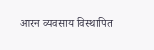आरन व्यवसाय विस्थापित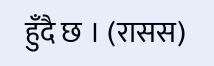हुँदै छ । (रासस)